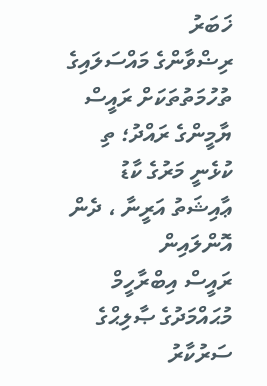ޚަބަރު
ރިޟްވާންގެ މައްސަލައިގެ ތުހުމަތުތަކަށް ރައީސް ޔާމީންގެ ރައްދު؛ ތި ކުޅެނީ މަރުގެ ކާޑު
ޢާއިޝަތު އަރީނާ ، ދެން އޮންލައިން
ރައީސް އިބްރާހީމް މުޙައްމަދުގެ ޞާލިޙްގެ ސަރުކާރު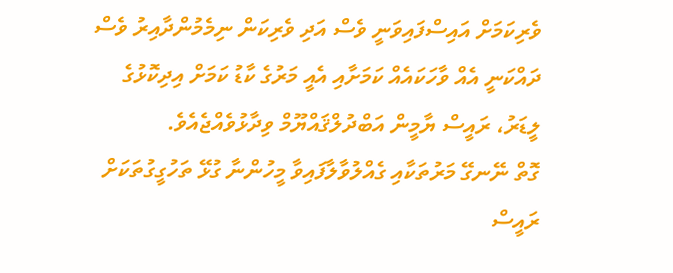ވެރިކަމަށް އައިސްފައިވަނީ ވެސް އަދި ވެރިކަން ނިމެމުންދާއިރު ވެސް ދައްކަނީ އެއް ވާހަކައެއް ކަމަށާއި އެއީ މަރުގެ ކާޑު ކަމަށް އިދިކޮޅުގެ ލީޑަރު، ރައީސް ޔާމީން އަބްދުލްޤައްޔޫމް ވިދާޅުވެއްޖެއެވެ.
ގޮތް ނޭނގޭ މަރުތަކާއި ގެއްލުވާލާފައިވާ މީހުންނާ ގުޅޭ ތަހުގީގުތަކަށް ރައީސް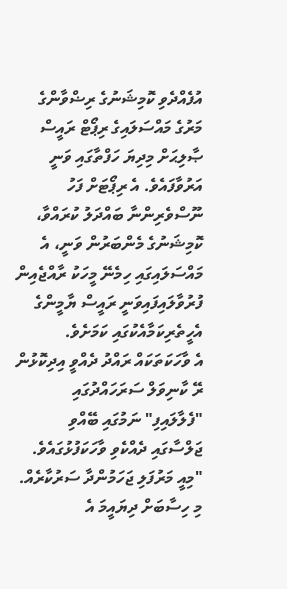އުފެއްދެވި ކޮމިޝަނުގެ ރިޟްވާންގެ މަރުގެ މައްސަލައިގެ ރިޕޯޓް ރައީސް ޞާލިޙަށް މިދިޔަ ހަފްތާގައި ވަނީ އަރުވާފައެވެ. އެ ރިޕޯޓަށް ފަހު ނޫސްވެރިންނާ ބައްދަލު ކުރައްވާ، ކޮމިޝަނުގެ މެންބަރުން ވަނީ، އެ މައްސަލައިގައި ހިމެނޭ މީހަކު ރާއްޖެއިން ފުރުވާލައިފައިވަނީ ރައީސް ޔާމީންގެ އެހީތެރިކަމާއެކުގައި ކަމަށެވެ.
އެ ވާހަކަތަކައް ރައްދު ދެއްވީ އިދިކޮޅުން ރޭ ކާނިވަލް ސަރަހައްދުގައި "ފެލާލައިފި" ނަމުގައި ބޭއްވި ޖަލްސާގައި ދެއްކެވި ވާހަކަފުޅުގައެވެ.
"މިއީ މަރުފަލި ޖަހަމުންދާ ސަރުކާރެއް. މި ހިސާބަށް ދިޔައީމަ އެ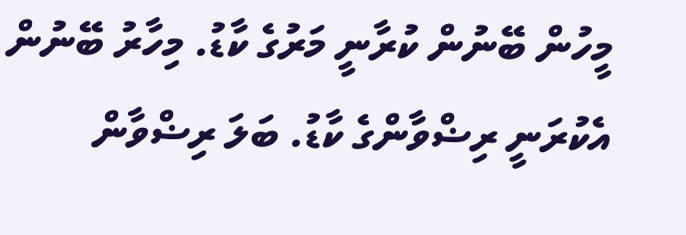މީހުން ބޭނުން ކުރާނީ މަރުގެ ކާޑު. މިހާރު ބޭނުން އެކުރަނީ ރިޟްވާންގެ ކާޑު. ބަލަ ރިޟްވާން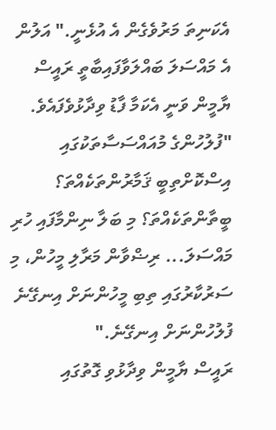އެކަނިތަ މަރުވެގެން އެ އުޅެނީ." އަލުން އެ މައްސަލަ ބައްލަވާފައިބާތީ ރައީސް ޔާމީން ވަނީ އެކަމާ ފާޑު ވިދާޅުވެފައެވެ.
"ފުލުހުންގެ މުއައްސަސާތަކުގައި އިސްކޮށްތިބީ ޤަމާރުންތަކެއްތަ؟ ބީތާންތަކެއްތަ؟ މި ބަލާ ނިންމާފައި ހުރި މައްސަލަ... ރިޟްވާން މަރާލި މީހުން، މި ސަރުކާރުގައި ތިބި މީހުންނަށް އިނގޭނެ ފުލުހުންނަށް އިނގޭނެ."
ރައީސް ޔާމީން ވިދާޅުވި ގޮތުގައި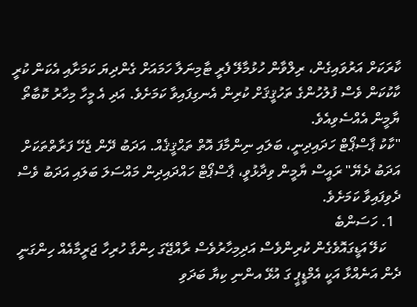ކާރަކަށް އަރުވައިގެން، ރިލްވާން ހުޅުމާލޭ ފެރީ ޓާމިނަލާ ހަމައަށް ގެންދިޔަ ކަމަށާއި އެކަން ކުރީ ކާކުކަން ވެސް ފުލުހުންގެ ތަހުޤީޤަށް ކުރިން އެނގިފައިވާ ކަމަށެވެ. އަދި އެ މީހާ މިހާރު ކޮބާތޯ ޔާމީން އެއްސެވިއެވެ.
"ކާކު ޕާސްޕޯޓް ހަދައިދިނީ، ބަލައި ނިންމާފަ އޮތް ތަޙްޤީޤެއް. އަދަބު ދޭން ޖެހޭ ފަރާތްތަކަށް އަދަބު ދެޔޭ" ރައީސް ޔާމީން ވިދާޅުވީ، ޕާސްޕޯޓް ހައްދައިދިން މައްސަލަ ބަލައި އަދަބު ވެސް ދެވިފައިވާ ކަމަށެވެ.
  1. ހަސަންބެ
    ކަލޭ އަޑީގައޮވެގެން ކުރިންވެސް އަދިމިހާރުވެސް ރާއްޖޭގަ ހިންގާ ހުރިހާ ޖަރީމާއެއް ހިންގަނީ ދެން އަނެއްޅާ އަކީ އެމްޑީޕީ ގަ އުޅޭ އންނި ކިޔާ ބަދަވި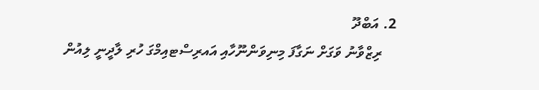2. އަބްދޫ
    ރިޒްވާނު ވަގަށް ނަގާފަ މިނިވަންނޫހާއި އައރިސްޓއިމްގަ ހުރި ލާދީނީ ލިއުން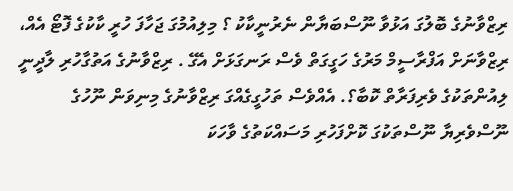ރިޒްވާނުގެ ބޮލުގަ އަޅުވާ ނޫސްބަޔާން ނެރުނީކާކު ؟ މިލިއުމުގަ ޖަހާފަ ހުރީ ކާކުގެ ފޮޓޯ އެއް، ރިޒްވާނަށް އަފްރާސީމް މަރުގެ ހަގީގަތް ވެސް ރަނގަޅަށް އެގޭ . ރިޒްވާނުގެ އަތުގާހުރި ލާދީނީ ލިއުންތަކުގެ ވެރިފަރާތް ކޮބާ؟. އެއްވެސް ތަހުގީގެއްގަ ރިޒްވާނުގެ މިނިވަން ނޫހުގެ ނޫސްވެރިޔާ ނޫސްތަކުގަ ކޮށްފަހުރި މަސައްކަތުގެ ވާހަކަ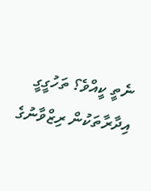ނެތީ ކީއްވެ؟ ތަހުގީގީ އިދާރާތަކުން ރިޒްވާނުގެ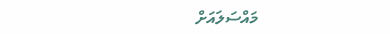މައްސަލައަށް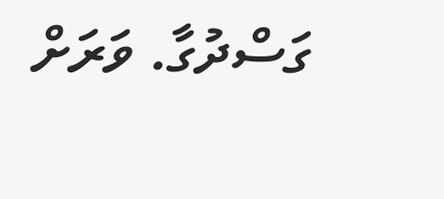ގަސްދުގާ. ވަރަށް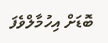ބޮޑަށް އިހުމާލްވެފަ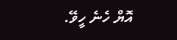އޮޔް ހެނެ ހީވޭ.